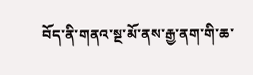བོད་ནི་གནའ་སྔ་མོ་ནས་རྒྱ་ནག་གི་ཆ་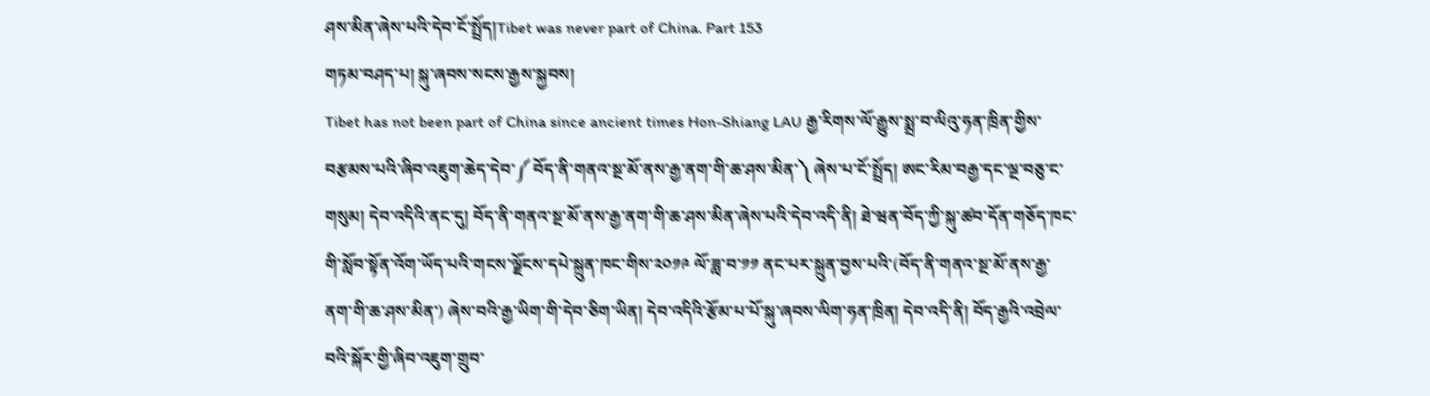ཤས་མིན་ཞེས་པའི་དེབ་ངོ་སྤྲོད།Tibet was never part of China. Part 153
གཏམ་བཤད་པ། སྐུ་ཞབས་སངས་རྒྱས་སྐྱབས།
Tibet has not been part of China since ancient times Hon-Shiang LAU རྒྱ་རིགས་ལོ་རྒྱུས་སྨྲ་བ་ལིའུ་ཧན་ཁྲིན་གྱིས་བརྩམས་པའི་ཞིབ་འཇུག་ཆེད་དེབ་༼ བོད་ནི་གནའ་སྔ་མོ་ནས་རྒྱ་ནག་གི་ཆ་ཤས་མིན་༽ ཞེས་པ་ངོ་སྤྲོད། ཨང་རིམ་བརྒྱ་དང་ལྔ་བཅུ་ང་གསུམ། དེབ་འདིའི་ནང་དུ། བོད་ནི་གནའ་སྔ་མོ་ནས་རྒྱ་ནག་གི་ཆ་ཤས་མིན་ཞེས་པའི་དེབ་འདི་ནི། ཐེ་ཝན་བོད་ཀྱི་སྐུ་ཚབ་དོན་གཅོད་ཁང་གི་སློབ་སྟོན་འོག་ཡོད་པའི་གངས་ལྗོངས་དཔེ་སྐྲུན་ཁང་གིས་༢༠༡༩ ལོ་ཟླ་བ་༡༡ ནང་པར་སྐྲུན་བྱས་པའི་(བོད་ནི་གནའ་སྔ་མོ་ནས་རྒྱ་ནག་གི་ཆ་ཤས་མིན་) ཞེས་བའི་རྒྱ་ཡིག་གི་དེབ་ཅིག་ཡིན། དེབ་འདིའི་རྩོམ་པ་པོ་སྐུ་ཞབས་ལིག་ཧན་ཁྲིན། དེབ་འདི་ནི། བོད་རྒྱའི་འབྲེལ་བའི་སྐོར་གྱི་ཞིབ་འཇུག་གྲུབ་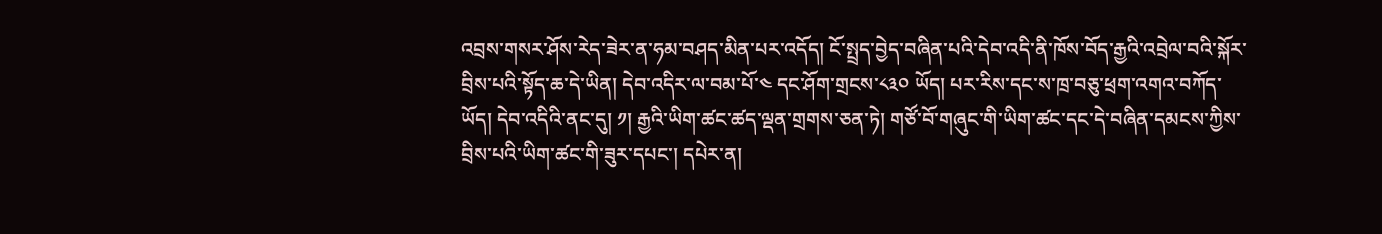འབྲས་གསར་ཤོས་རེད་ཟེར་ན་ཧམ་བཤད་མིན་པར་འདོད། ངོ་སྤྲད་བྱེད་བཞིན་པའི་དེབ་འདི་ནི་ཁོས་བོད་རྒྱའི་འབྲེལ་བའི་སྐོར་བྲིས་པའི་སྟོད་ཆ་དེ་ཡིན། དེབ་འདིར་ལ་བམ་པོ་༤ དང་ཤོག་གྲངས་༨༣༠ ཡོད། པར་རིས་དང་ས་ཁྲ་བཅུ་ཕྲག་འགའ་བཀོད་ཡོད། དེབ་འདིའི་ནང་དུ། ༡། རྒྱའི་ཡིག་ཚང་ཚད་ལྡན་གྲགས་ཅན་ཏེ། གཙོ་བོ་གཞུང་གི་ཡིག་ཚང་དང་དེ་བཞིན་དམངས་ཀྱིས་བྲིས་པའི་ཡིག་ཚང་གི་ཟུར་དཔང་། དཔེར་ན།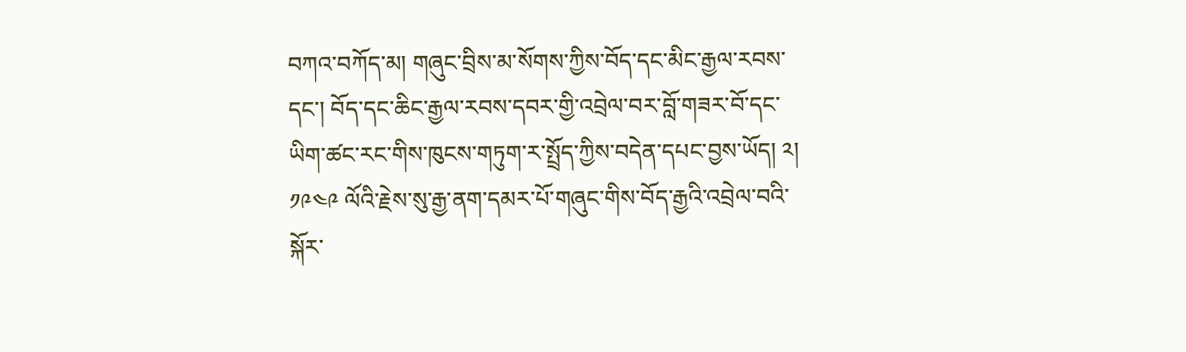བཀའ་བཀོད་མ། གཞུང་བྲིས་མ་སོགས་ཀྱིས་བོད་དང་མིང་རྒྱལ་རབས་དང་། བོད་དང་ཆིང་རྒྱལ་རབས་དབར་གྱི་འབྲེལ་བར་བློ་གཟར་བོ་དང་ཡིག་ཚང་རང་གིས་ཁུངས་གཏུག་ར་སྤྲོད་ཀྱིས་བདེན་དཔང་བྱས་ཡོད། ༢། ༡༩༤༩ ལོའི་རྗེས་སུ་རྒྱ་ནག་དམར་པོ་གཞུང་གིས་བོད་རྒྱའི་འབྲེལ་བའི་སྐོར་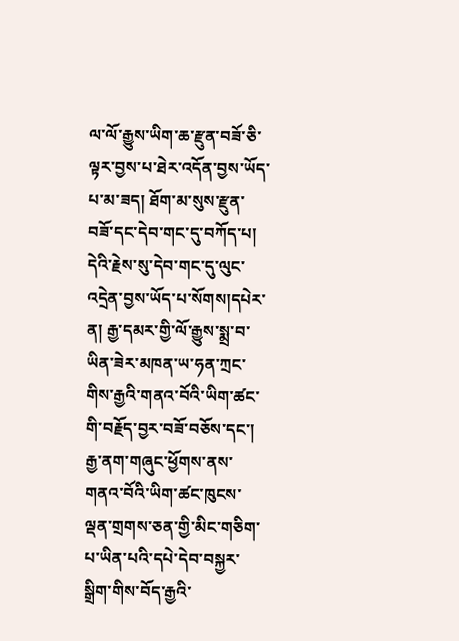ལ་ལོ་རྒྱུས་ཡིག་ཆ་རྫུན་བཟོ་ཅི་ལྟར་བྱས་པ་ཐེར་འདོན་བྱས་ཡོད་པ་མ་ཟད། ཐོག་མ་སུས་རྫུན་བཟོ་དང་དེབ་གང་དུ་བཀོད་པ། དེའི་རྗེས་སུ་དེབ་གང་དུ་ལུང་འདྲེན་བྱས་ཡོད་པ་སོགས།དཔེར་ན། རྒྱ་དམར་གྱི་ལོ་རྒྱུས་སྨྲ་བ་ཡིན་ཟེར་མཁན་ཡ་ཧན་ཀྲང་གིས་རྒྱའི་གནའ་བོའི་ཡིག་ཚང་གི་བརྗོད་བྱར་བཟོ་བཅོས་དང་། རྒྱ་ནག་གཞུང་ཕྱོགས་ནས་གནའ་བོའི་ཡིག་ཚང་ཁུངས་ལྡན་གྲགས་ཅན་གྱི་མིང་གཅིག་པ་ཡིན་པའི་དཔེ་དེབ་བསྐྱར་སྒྲིག་གིས་བོད་རྒྱའི་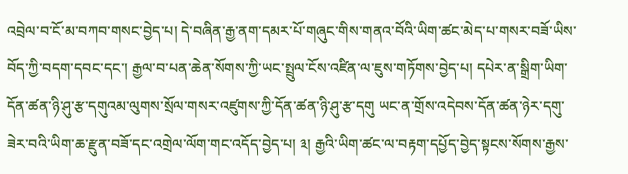འབྲེལ་བ་ངོ་མ་བཀབ་གསང་བྱེད་པ། དེ་བཞིན་རྒྱ་ནག་དམར་པོ་གཞུང་གིས་གནའ་བོའི་ཡིག་ཚང་མེད་པ་གསར་བཟོ་ཡིས་བོད་ཀྱི་བདག་དབང་དང་། རྒྱལ་བ་པན་ཆེན་སོགས་ཀྱི་ཡང་སྤྲུལ་ངོས་འཛིན་ལ་ཇུས་གཏོགས་བྱེད་པ། དཔེར་ན་སྒྲིག་ཡིག་དོན་ཚན་ཉི་ཤུ་རྩ་དགུའམ་ལུགས་སྲོལ་གསར་འཛུགས་ཀྱི་དོན་ཚན་ཉི་ཤུ་རྩ་དགུ ཡང་ན་གྲོས་འདེབས་དོན་ཚན་ཉེར་དགུ་ཟེར་བའི་ཡིག་ཆ་རྫུན་བཟོ་དང་འགྲེལ་ལོག་གང་འདོད་བྱེད་པ། ༣། རྒྱའི་ཡིག་ཚང་ལ་བརྟག་དཔྱོད་བྱེད་སྟངས་སོགས་རྒྱས་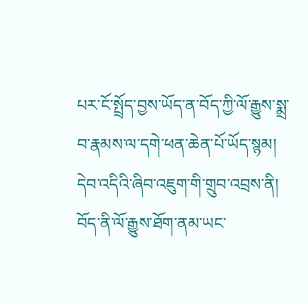པར་ངོ་སྤྲོད་བྱས་ཡོད་ན་བོད་ཀྱི་ལོ་རྒྱུས་སྨྲ་བ་རྣམས་ལ་དགེ་ཕན་ཆེན་པོ་ཡོད་སྙམ། དེབ་འདིའི་ཞིབ་འཇུག་གི་གྲུབ་འབྲས་ནི། བོད་ནི་ལོ་རྒྱུས་ཐོག་ནམ་ཡང་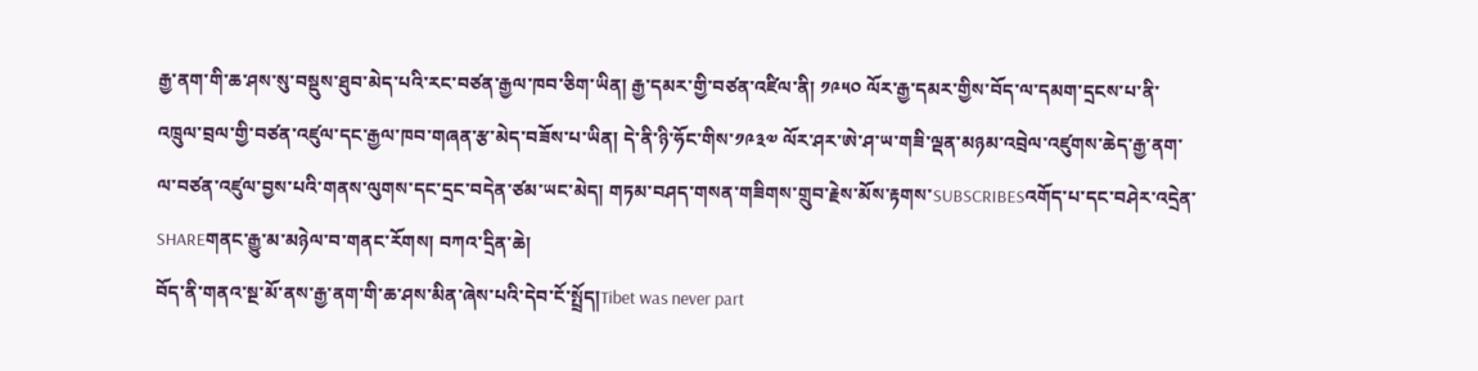རྒྱ་ནག་གི་ཆ་ཤས་སུ་བསྡུས་ཐུབ་མེད་པའི་རང་བཙན་རྒྱལ་ཁབ་ཅིག་ཡིན། རྒྱ་དམར་གྱི་བཙན་འཛིལ་ནི། ༡༩༥༠ ལོར་རྒྱ་དམར་གྱིས་བོད་ལ་དམག་དྲངས་པ་ནི་འཁྲུལ་བྲལ་གྱི་བཙན་འཛུལ་དང་རྒྱལ་ཁབ་གཞན་རྩ་མེད་བཟོས་པ་ཡིན། དེ་ནི་ཉི་ཧོང་གིས་༡༩༣༧ ལོར་ཤར་ཨེ་ཤ་ཡ་གཟི་ལྡན་མཉམ་འབྲེལ་འཛུགས་ཆེད་རྒྱ་ནག་ལ་བཙན་འཛུལ་བྱས་པའི་གནས་ལུགས་དང་དྲང་བདེན་ཙམ་ཡང་མེད། གཏམ་བཤད་གསན་གཟིགས་གྲུབ་རྗེས་མོས་རྟགས་SUBSCRIBESའགོད་པ་དང་བཤེར་འདྲེན་SHAREགནང་རྒྱུ་མ་མཉེལ་བ་གནང་རོགས། བཀའ་དྲིན་ཆེ།
བོད་ནི་གནའ་སྔ་མོ་ནས་རྒྱ་ནག་གི་ཆ་ཤས་མིན་ཞེས་པའི་དེབ་ངོ་སྤྲོད།Tibet was never part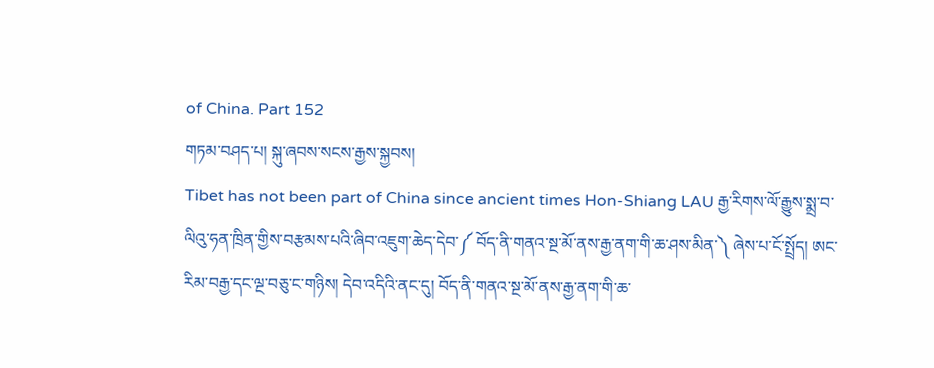of China. Part 152
གཏམ་བཤད་པ། སྐུ་ཞབས་སངས་རྒྱས་སྐྱབས།
Tibet has not been part of China since ancient times Hon-Shiang LAU རྒྱ་རིགས་ལོ་རྒྱུས་སྨྲ་བ་ལིའུ་ཧན་ཁྲིན་གྱིས་བརྩམས་པའི་ཞིབ་འཇུག་ཆེད་དེབ་༼ བོད་ནི་གནའ་སྔ་མོ་ནས་རྒྱ་ནག་གི་ཆ་ཤས་མིན་༽ ཞེས་པ་ངོ་སྤྲོད། ཨང་རིམ་བརྒྱ་དང་ལྔ་བཅུ་ང་གཉིས། དེབ་འདིའི་ནང་དུ། བོད་ནི་གནའ་སྔ་མོ་ནས་རྒྱ་ནག་གི་ཆ་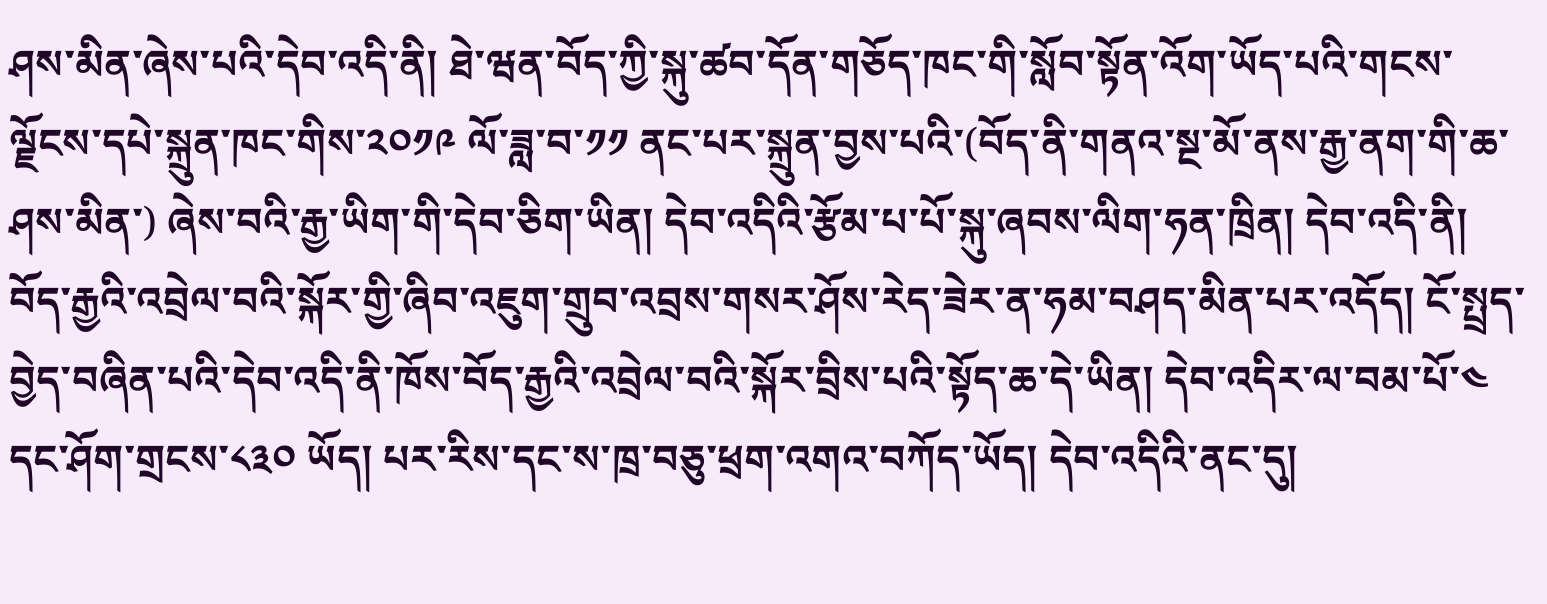ཤས་མིན་ཞེས་པའི་དེབ་འདི་ནི། ཐེ་ཝན་བོད་ཀྱི་སྐུ་ཚབ་དོན་གཅོད་ཁང་གི་སློབ་སྟོན་འོག་ཡོད་པའི་གངས་ལྗོངས་དཔེ་སྐྲུན་ཁང་གིས་༢༠༡༩ ལོ་ཟླ་བ་༡༡ ནང་པར་སྐྲུན་བྱས་པའི་(བོད་ནི་གནའ་སྔ་མོ་ནས་རྒྱ་ནག་གི་ཆ་ཤས་མིན་) ཞེས་བའི་རྒྱ་ཡིག་གི་དེབ་ཅིག་ཡིན། དེབ་འདིའི་རྩོམ་པ་པོ་སྐུ་ཞབས་ལིག་ཧན་ཁྲིན། དེབ་འདི་ནི། བོད་རྒྱའི་འབྲེལ་བའི་སྐོར་གྱི་ཞིབ་འཇུག་གྲུབ་འབྲས་གསར་ཤོས་རེད་ཟེར་ན་ཧམ་བཤད་མིན་པར་འདོད། ངོ་སྤྲད་བྱེད་བཞིན་པའི་དེབ་འདི་ནི་ཁོས་བོད་རྒྱའི་འབྲེལ་བའི་སྐོར་བྲིས་པའི་སྟོད་ཆ་དེ་ཡིན། དེབ་འདིར་ལ་བམ་པོ་༤ དང་ཤོག་གྲངས་༨༣༠ ཡོད། པར་རིས་དང་ས་ཁྲ་བཅུ་ཕྲག་འགའ་བཀོད་ཡོད། དེབ་འདིའི་ནང་དུ།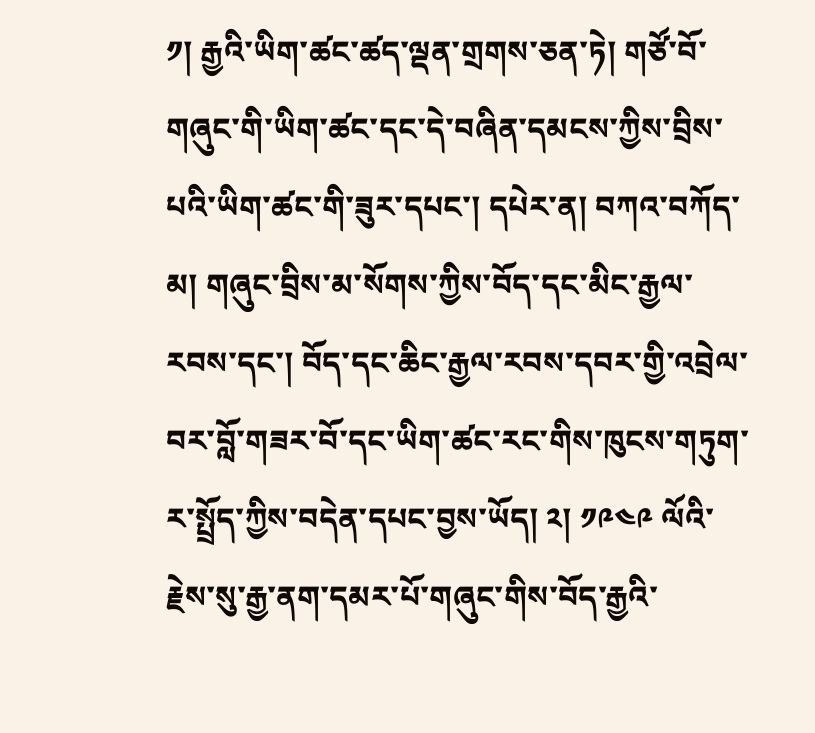༡། རྒྱའི་ཡིག་ཚང་ཚད་ལྡན་གྲགས་ཅན་ཏེ། གཙོ་བོ་གཞུང་གི་ཡིག་ཚང་དང་དེ་བཞིན་དམངས་ཀྱིས་བྲིས་པའི་ཡིག་ཚང་གི་ཟུར་དཔང་། དཔེར་ན། བཀའ་བཀོད་མ། གཞུང་བྲིས་མ་སོགས་ཀྱིས་བོད་དང་མིང་རྒྱལ་རབས་དང་། བོད་དང་ཆིང་རྒྱལ་རབས་དབར་གྱི་འབྲེལ་བར་བློ་གཟར་བོ་དང་ཡིག་ཚང་རང་གིས་ཁུངས་གཏུག་ར་སྤྲོད་ཀྱིས་བདེན་དཔང་བྱས་ཡོད། ༢། ༡༩༤༩ ལོའི་རྗེས་སུ་རྒྱ་ནག་དམར་པོ་གཞུང་གིས་བོད་རྒྱའི་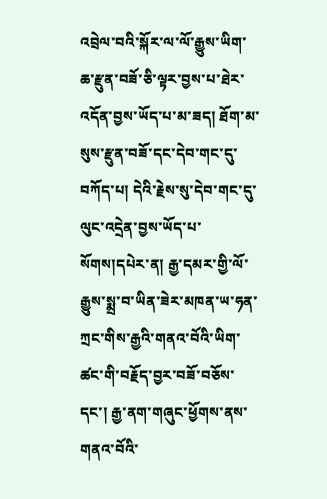འབྲེལ་བའི་སྐོར་ལ་ལོ་རྒྱུས་ཡིག་ཆ་རྫུན་བཟོ་ཅི་ལྟར་བྱས་པ་ཐེར་འདོན་བྱས་ཡོད་པ་མ་ཟད། ཐོག་མ་སུས་རྫུན་བཟོ་དང་དེབ་གང་དུ་བཀོད་པ། དེའི་རྗེས་སུ་དེབ་གང་དུ་ལུང་འདྲེན་བྱས་ཡོད་པ་སོགས།དཔེར་ན། རྒྱ་དམར་གྱི་ལོ་རྒྱུས་སྨྲ་བ་ཡིན་ཟེར་མཁན་ཡ་ཧན་ཀྲང་གིས་རྒྱའི་གནའ་བོའི་ཡིག་ཚང་གི་བརྗོད་བྱར་བཟོ་བཅོས་དང་། རྒྱ་ནག་གཞུང་ཕྱོགས་ནས་གནའ་བོའི་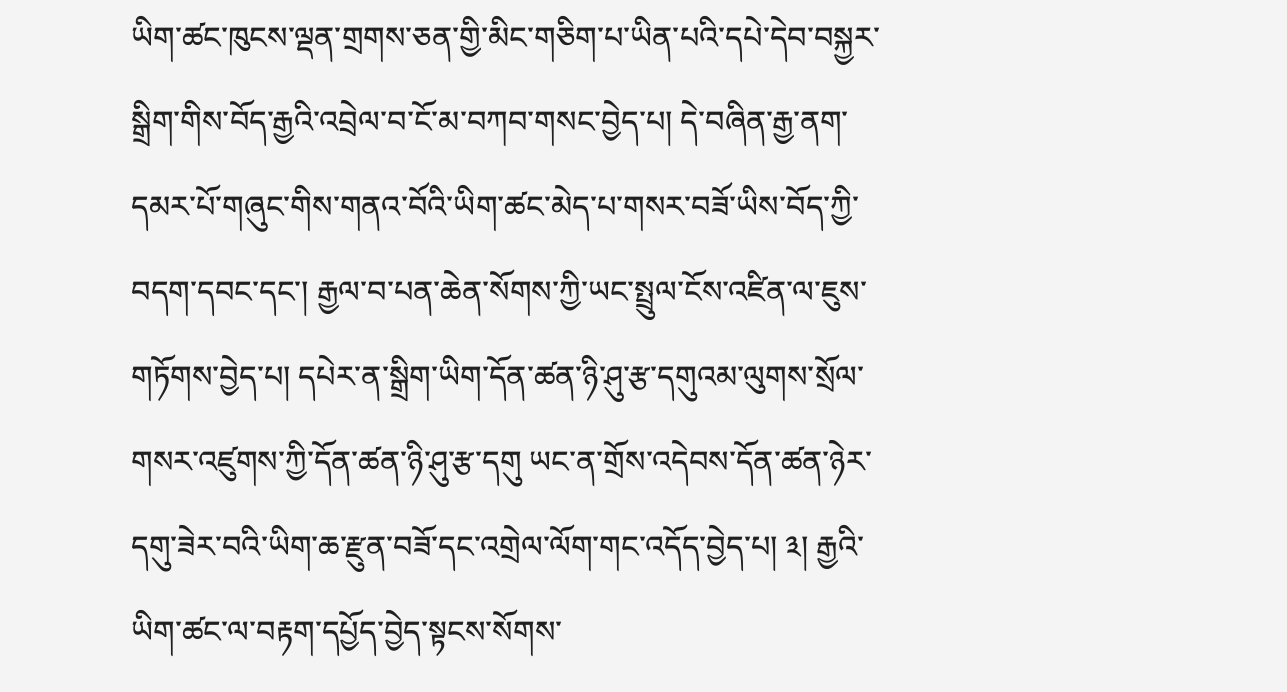ཡིག་ཚང་ཁུངས་ལྡན་གྲགས་ཅན་གྱི་མིང་གཅིག་པ་ཡིན་པའི་དཔེ་དེབ་བསྐྱར་སྒྲིག་གིས་བོད་རྒྱའི་འབྲེལ་བ་ངོ་མ་བཀབ་གསང་བྱེད་པ། དེ་བཞིན་རྒྱ་ནག་དམར་པོ་གཞུང་གིས་གནའ་བོའི་ཡིག་ཚང་མེད་པ་གསར་བཟོ་ཡིས་བོད་ཀྱི་བདག་དབང་དང་། རྒྱལ་བ་པན་ཆེན་སོགས་ཀྱི་ཡང་སྤྲུལ་ངོས་འཛིན་ལ་ཇུས་གཏོགས་བྱེད་པ། དཔེར་ན་སྒྲིག་ཡིག་དོན་ཚན་ཉི་ཤུ་རྩ་དགུའམ་ལུགས་སྲོལ་གསར་འཛུགས་ཀྱི་དོན་ཚན་ཉི་ཤུ་རྩ་དགུ ཡང་ན་གྲོས་འདེབས་དོན་ཚན་ཉེར་དགུ་ཟེར་བའི་ཡིག་ཆ་རྫུན་བཟོ་དང་འགྲེལ་ལོག་གང་འདོད་བྱེད་པ། ༣། རྒྱའི་ཡིག་ཚང་ལ་བརྟག་དཔྱོད་བྱེད་སྟངས་སོགས་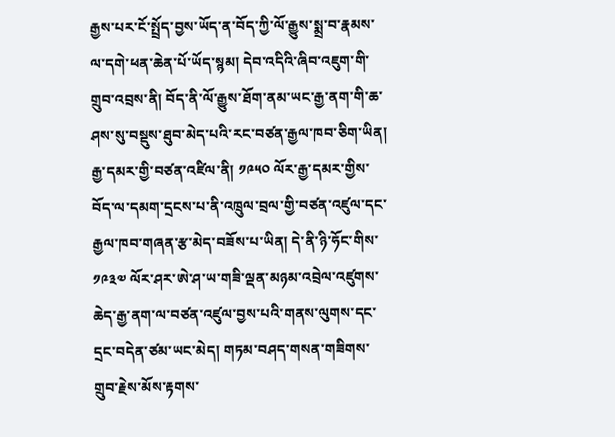རྒྱས་པར་ངོ་སྤྲོད་བྱས་ཡོད་ན་བོད་ཀྱི་ལོ་རྒྱུས་སྨྲ་བ་རྣམས་ལ་དགེ་ཕན་ཆེན་པོ་ཡོད་སྙམ། དེབ་འདིའི་ཞིབ་འཇུག་གི་གྲུབ་འབྲས་ནི། བོད་ནི་ལོ་རྒྱུས་ཐོག་ནམ་ཡང་རྒྱ་ནག་གི་ཆ་ཤས་སུ་བསྡུས་ཐུབ་མེད་པའི་རང་བཙན་རྒྱལ་ཁབ་ཅིག་ཡིན། རྒྱ་དམར་གྱི་བཙན་འཛིལ་ནི། ༡༩༥༠ ལོར་རྒྱ་དམར་གྱིས་བོད་ལ་དམག་དྲངས་པ་ནི་འཁྲུལ་བྲལ་གྱི་བཙན་འཛུལ་དང་རྒྱལ་ཁབ་གཞན་རྩ་མེད་བཟོས་པ་ཡིན། དེ་ནི་ཉི་ཧོང་གིས་༡༩༣༧ ལོར་ཤར་ཨེ་ཤ་ཡ་གཟི་ལྡན་མཉམ་འབྲེལ་འཛུགས་ཆེད་རྒྱ་ནག་ལ་བཙན་འཛུལ་བྱས་པའི་གནས་ལུགས་དང་དྲང་བདེན་ཙམ་ཡང་མེད། གཏམ་བཤད་གསན་གཟིགས་གྲུབ་རྗེས་མོས་རྟགས་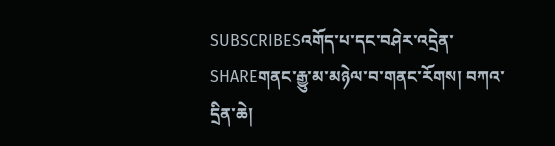SUBSCRIBESའགོད་པ་དང་བཤེར་འདྲེན་SHAREགནང་རྒྱུ་མ་མཉེལ་བ་གནང་རོགས། བཀའ་དྲིན་ཆེ།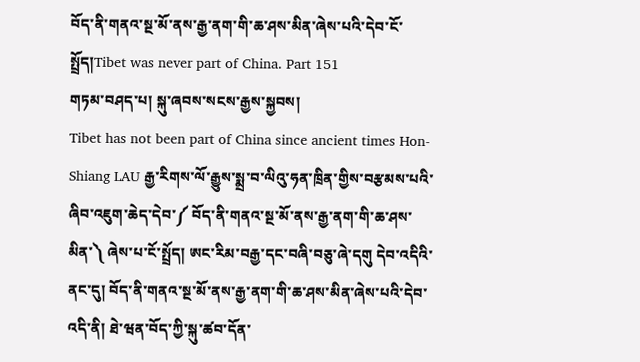བོད་ནི་གནའ་སྔ་མོ་ནས་རྒྱ་ནག་གི་ཆ་ཤས་མིན་ཞེས་པའི་དེབ་ངོ་སྤྲོད།Tibet was never part of China. Part 151
གཏམ་བཤད་པ། སྐུ་ཞབས་སངས་རྒྱས་སྐྱབས།
Tibet has not been part of China since ancient times Hon-Shiang LAU རྒྱ་རིགས་ལོ་རྒྱུས་སྨྲ་བ་ལིའུ་ཧན་ཁྲིན་གྱིས་བརྩམས་པའི་ཞིབ་འཇུག་ཆེད་དེབ་༼ བོད་ནི་གནའ་སྔ་མོ་ནས་རྒྱ་ནག་གི་ཆ་ཤས་མིན་༽ ཞེས་པ་ངོ་སྤྲོད། ཨང་རིམ་བརྒྱ་དང་བཞི་བཅུ་ཞེ་དགུ དེབ་འདིའི་ནང་དུ། བོད་ནི་གནའ་སྔ་མོ་ནས་རྒྱ་ནག་གི་ཆ་ཤས་མིན་ཞེས་པའི་དེབ་འདི་ནི། ཐེ་ཝན་བོད་ཀྱི་སྐུ་ཚབ་དོན་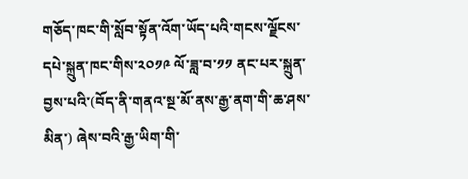གཅོད་ཁང་གི་སློབ་སྟོན་འོག་ཡོད་པའི་གངས་ལྗོངས་དཔེ་སྐྲུན་ཁང་གིས་༢༠༡༩ ལོ་ཟླ་བ་༡༡ ནང་པར་སྐྲུན་བྱས་པའི་(བོད་ནི་གནའ་སྔ་མོ་ནས་རྒྱ་ནག་གི་ཆ་ཤས་མིན་) ཞེས་བའི་རྒྱ་ཡིག་གི་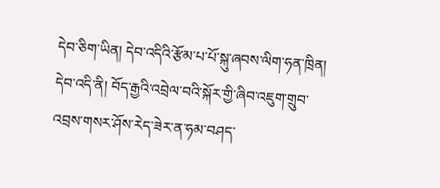དེབ་ཅིག་ཡིན། དེབ་འདིའི་རྩོམ་པ་པོ་སྐུ་ཞབས་ལིག་ཧན་ཁྲིན། དེབ་འདི་ནི། བོད་རྒྱའི་འབྲེལ་བའི་སྐོར་གྱི་ཞིབ་འཇུག་གྲུབ་འབྲས་གསར་ཤོས་རེད་ཟེར་ན་ཧམ་བཤད་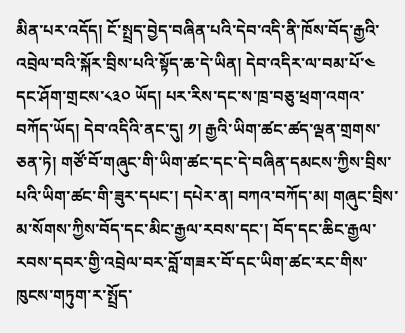མིན་པར་འདོད། ངོ་སྤྲད་བྱེད་བཞིན་པའི་དེབ་འདི་ནི་ཁོས་བོད་རྒྱའི་འབྲེལ་བའི་སྐོར་བྲིས་པའི་སྟོད་ཆ་དེ་ཡིན། དེབ་འདིར་ལ་བམ་པོ་༤ དང་ཤོག་གྲངས་༨༣༠ ཡོད། པར་རིས་དང་ས་ཁྲ་བཅུ་ཕྲག་འགའ་བཀོད་ཡོད། དེབ་འདིའི་ནང་དུ། ༡། རྒྱའི་ཡིག་ཚང་ཚད་ལྡན་གྲགས་ཅན་ཏེ། གཙོ་བོ་གཞུང་གི་ཡིག་ཚང་དང་དེ་བཞིན་དམངས་ཀྱིས་བྲིས་པའི་ཡིག་ཚང་གི་ཟུར་དཔང་། དཔེར་ན། བཀའ་བཀོད་མ། གཞུང་བྲིས་མ་སོགས་ཀྱིས་བོད་དང་མིང་རྒྱལ་རབས་དང་། བོད་དང་ཆིང་རྒྱལ་རབས་དབར་གྱི་འབྲེལ་བར་བློ་གཟར་བོ་དང་ཡིག་ཚང་རང་གིས་ཁུངས་གཏུག་ར་སྤྲོད་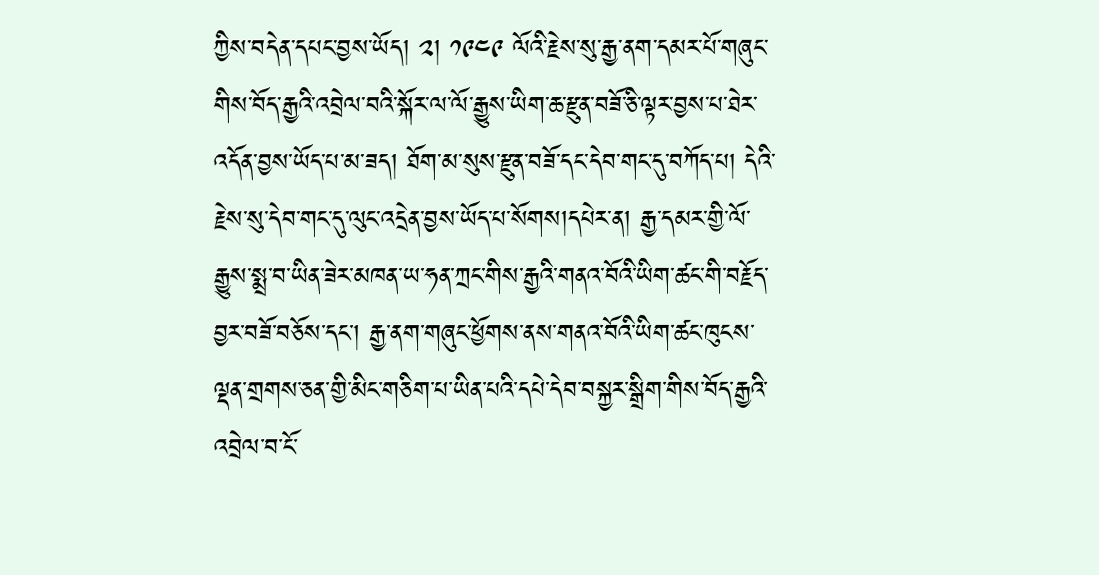ཀྱིས་བདེན་དཔང་བྱས་ཡོད། ༢། ༡༩༤༩ ལོའི་རྗེས་སུ་རྒྱ་ནག་དམར་པོ་གཞུང་གིས་བོད་རྒྱའི་འབྲེལ་བའི་སྐོར་ལ་ལོ་རྒྱུས་ཡིག་ཆ་རྫུན་བཟོ་ཅི་ལྟར་བྱས་པ་ཐེར་འདོན་བྱས་ཡོད་པ་མ་ཟད། ཐོག་མ་སུས་རྫུན་བཟོ་དང་དེབ་གང་དུ་བཀོད་པ། དེའི་རྗེས་སུ་དེབ་གང་དུ་ལུང་འདྲེན་བྱས་ཡོད་པ་སོགས།དཔེར་ན། རྒྱ་དམར་གྱི་ལོ་རྒྱུས་སྨྲ་བ་ཡིན་ཟེར་མཁན་ཡ་ཧན་ཀྲང་གིས་རྒྱའི་གནའ་བོའི་ཡིག་ཚང་གི་བརྗོད་བྱར་བཟོ་བཅོས་དང་། རྒྱ་ནག་གཞུང་ཕྱོགས་ནས་གནའ་བོའི་ཡིག་ཚང་ཁུངས་ལྡན་གྲགས་ཅན་གྱི་མིང་གཅིག་པ་ཡིན་པའི་དཔེ་དེབ་བསྐྱར་སྒྲིག་གིས་བོད་རྒྱའི་འབྲེལ་བ་ངོ་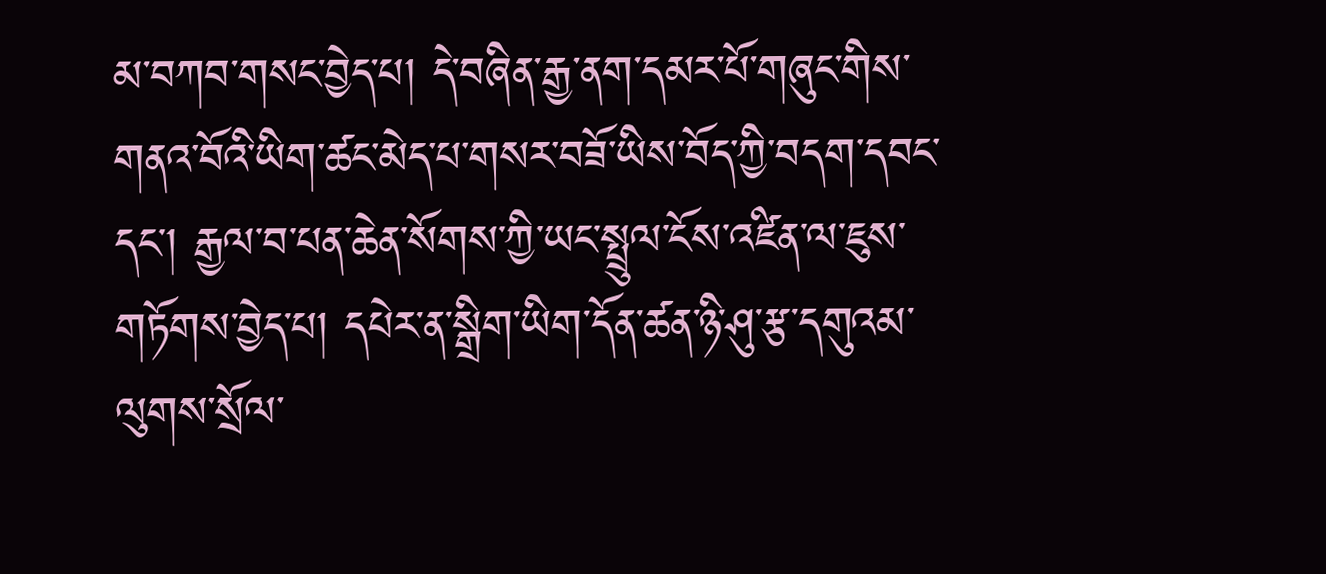མ་བཀབ་གསང་བྱེད་པ། དེ་བཞིན་རྒྱ་ནག་དམར་པོ་གཞུང་གིས་གནའ་བོའི་ཡིག་ཚང་མེད་པ་གསར་བཟོ་ཡིས་བོད་ཀྱི་བདག་དབང་དང་། རྒྱལ་བ་པན་ཆེན་སོགས་ཀྱི་ཡང་སྤྲུལ་ངོས་འཛིན་ལ་ཇུས་གཏོགས་བྱེད་པ། དཔེར་ན་སྒྲིག་ཡིག་དོན་ཚན་ཉི་ཤུ་རྩ་དགུའམ་ལུགས་སྲོལ་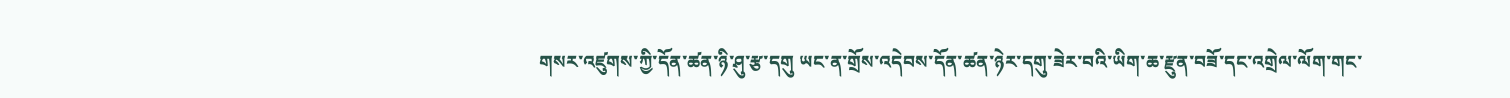གསར་འཛུགས་ཀྱི་དོན་ཚན་ཉི་ཤུ་རྩ་དགུ ཡང་ན་གྲོས་འདེབས་དོན་ཚན་ཉེར་དགུ་ཟེར་བའི་ཡིག་ཆ་རྫུན་བཟོ་དང་འགྲེལ་ལོག་གང་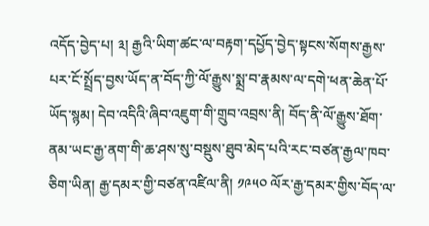འདོད་བྱེད་པ། ༣། རྒྱའི་ཡིག་ཚང་ལ་བརྟག་དཔྱོད་བྱེད་སྟངས་སོགས་རྒྱས་པར་ངོ་སྤྲོད་བྱས་ཡོད་ན་བོད་ཀྱི་ལོ་རྒྱུས་སྨྲ་བ་རྣམས་ལ་དགེ་ཕན་ཆེན་པོ་ཡོད་སྙམ། དེབ་འདིའི་ཞིབ་འཇུག་གི་གྲུབ་འབྲས་ནི། བོད་ནི་ལོ་རྒྱུས་ཐོག་ནམ་ཡང་རྒྱ་ནག་གི་ཆ་ཤས་སུ་བསྡུས་ཐུབ་མེད་པའི་རང་བཙན་རྒྱལ་ཁབ་ཅིག་ཡིན། རྒྱ་དམར་གྱི་བཙན་འཛིལ་ནི། ༡༩༥༠ ལོར་རྒྱ་དམར་གྱིས་བོད་ལ་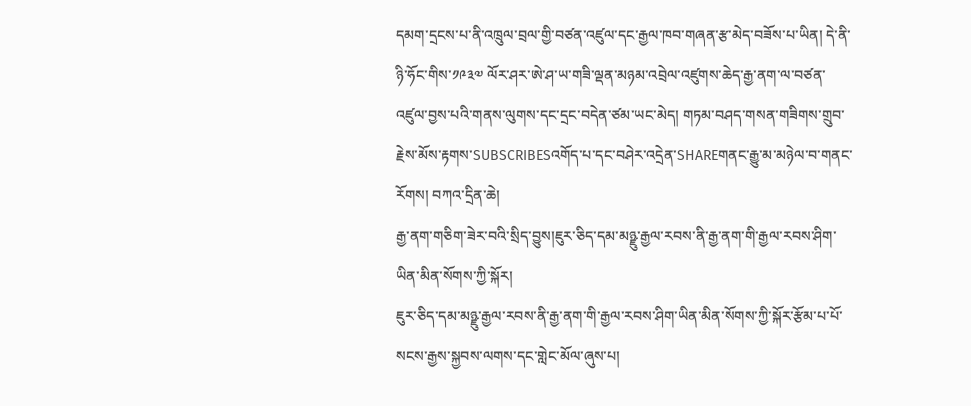དམག་དྲངས་པ་ནི་འཁྲུལ་བྲལ་གྱི་བཙན་འཛུལ་དང་རྒྱལ་ཁབ་གཞན་རྩ་མེད་བཟོས་པ་ཡིན། དེ་ནི་ཉི་ཧོང་གིས་༡༩༣༧ ལོར་ཤར་ཨེ་ཤ་ཡ་གཟི་ལྡན་མཉམ་འབྲེལ་འཛུགས་ཆེད་རྒྱ་ནག་ལ་བཙན་འཛུལ་བྱས་པའི་གནས་ལུགས་དང་དྲང་བདེན་ཙམ་ཡང་མེད། གཏམ་བཤད་གསན་གཟིགས་གྲུབ་རྗེས་མོས་རྟགས་SUBSCRIBESའགོད་པ་དང་བཤེར་འདྲེན་SHAREགནང་རྒྱུ་མ་མཉེལ་བ་གནང་རོགས། བཀའ་དྲིན་ཆེ།
རྒྱ་ནག་གཅིག་ཟེར་བའི་སྲིད་བྱུས།ཇུར་ཅིད་དམ་མཉྫུ་རྒྱལ་རབས་ནི་རྒྱ་ནག་གི་རྒྱལ་རབས་ཤིག་ཡིན་མིན་སོགས་ཀྱི་སྐོར།
ཇུར་ཅིད་དམ་མཉྫུ་རྒྱལ་རབས་ནི་རྒྱ་ནག་གི་རྒྱལ་རབས་ཤིག་ཡིན་མིན་སོགས་ཀྱི་སྐོར་རྩོམ་པ་པོ་སངས་རྒྱས་སྐྱབས་ལགས་དང་གླེང་མོལ་ཞུས་པ།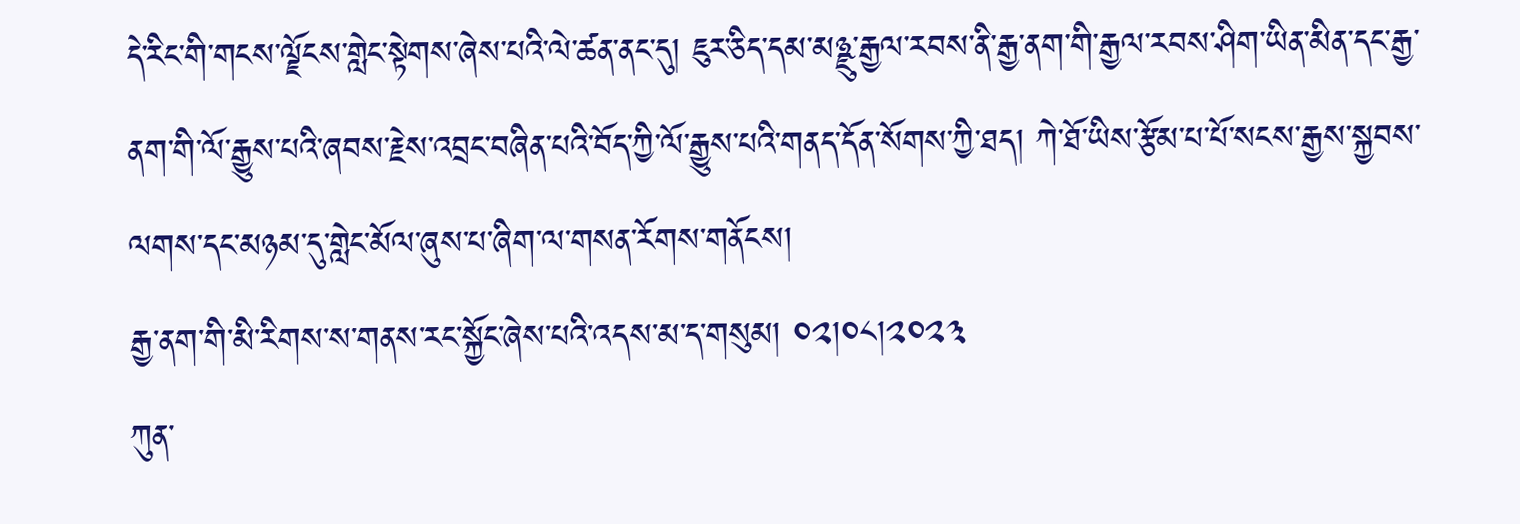དེ་རིང་གི་གངས་ལྗོངས་གླེང་སྟེགས་ཞེས་པའི་ལེ་ཚན་ནང་དུ། ཇུར་ཅིད་དམ་མཉྫུ་རྒྱལ་རབས་ནི་རྒྱ་ནག་གི་རྒྱལ་རབས་ཤིག་ཡིན་མིན་དང་རྒྱ་ནག་གི་ལོ་རྒྱུས་པའི་ཞབས་རྗེས་འབྲང་བཞིན་པའི་བོད་ཀྱི་ལོ་རྒྱུས་པའི་གནད་དོན་སོགས་ཀྱི་ཐད། ཀེ་ཐོ་ཡིས་རྩོམ་པ་པོ་སངས་རྒྱས་སྐྱབས་ལགས་དང་མཉམ་དུ་གླེང་མོལ་ཞུས་པ་ཞིག་ལ་གསན་རོགས་གནོངས།
རྒྱ་ནག་གི་མི་རིགས་ས་གནས་རང་སྐྱོང་ཞེས་པའི་འདས་མ་ད་གསུམ། ༠༢།༠༨།༢༠༢༣
ཀུན་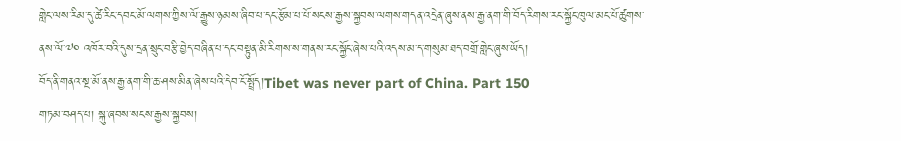གླེང་ལས་རིམ་དུ་ཚེ་རིང་དབང་མོ་ལགས་ཀྱིས་ལོ་རྒྱུས་ཉམས་ཞིབ་པ་དང་རྩོམ་པ་པོ་སངས་རྒྱས་སྐྱབས་ལགས་གདན་འདྲེན་ཞུས་ནས་རྒྱ་ནག་གི་བོད་རིགས་རང་སྐྱོང་ཁུལ་མང་པོ་ཚུགས་ནས་ལོ་༧༠ འཁོར་བའི་དུས་དྲན་སྲུང་བརྩི་བྱེད་བཞིན་པ་དང་བསྟུན་མི་རིགས་ས་གནས་རང་སྐྱོང་ཞེས་པའི་འདས་མ་ད་གསུམ་ཐད་བགྲོ་གླེང་ཞུས་ཡོད།
བོད་ནི་གནའ་སྔ་མོ་ནས་རྒྱ་ནག་གི་ཆ་ཤས་མིན་ཞེས་པའི་དེབ་ངོ་སྤྲོད།Tibet was never part of China. Part 150
གཏམ་བཤད་པ། སྐུ་ཞབས་སངས་རྒྱས་སྐྱབས།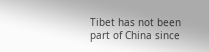Tibet has not been part of China since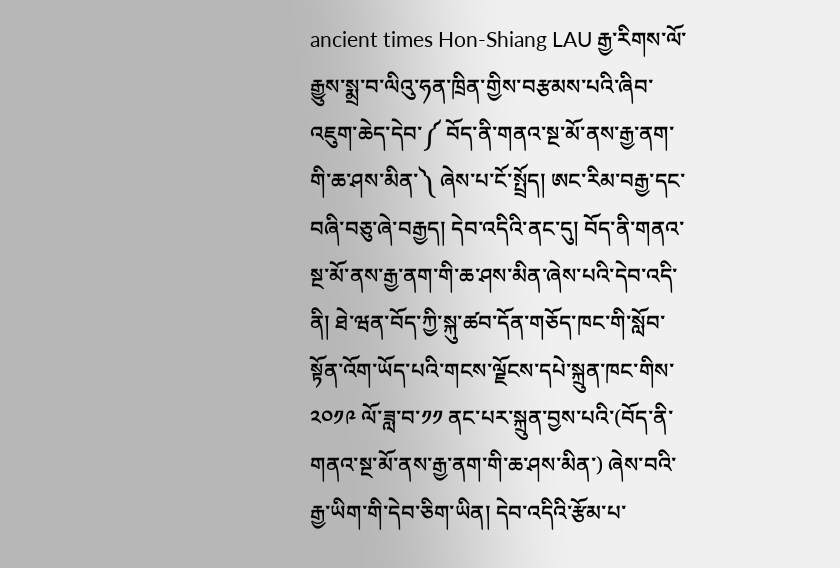ancient times Hon-Shiang LAU རྒྱ་རིགས་ལོ་རྒྱུས་སྨྲ་བ་ལིའུ་ཧན་ཁྲིན་གྱིས་བརྩམས་པའི་ཞིབ་འཇུག་ཆེད་དེབ་༼ བོད་ནི་གནའ་སྔ་མོ་ནས་རྒྱ་ནག་གི་ཆ་ཤས་མིན་༽ ཞེས་པ་ངོ་སྤྲོད། ཨང་རིམ་བརྒྱ་དང་བཞི་བཅུ་ཞེ་བརྒྱད། དེབ་འདིའི་ནང་དུ། བོད་ནི་གནའ་སྔ་མོ་ནས་རྒྱ་ནག་གི་ཆ་ཤས་མིན་ཞེས་པའི་དེབ་འདི་ནི། ཐེ་ཝན་བོད་ཀྱི་སྐུ་ཚབ་དོན་གཅོད་ཁང་གི་སློབ་སྟོན་འོག་ཡོད་པའི་གངས་ལྗོངས་དཔེ་སྐྲུན་ཁང་གིས་༢༠༡༩ ལོ་ཟླ་བ་༡༡ ནང་པར་སྐྲུན་བྱས་པའི་(བོད་ནི་གནའ་སྔ་མོ་ནས་རྒྱ་ནག་གི་ཆ་ཤས་མིན་) ཞེས་བའི་རྒྱ་ཡིག་གི་དེབ་ཅིག་ཡིན། དེབ་འདིའི་རྩོམ་པ་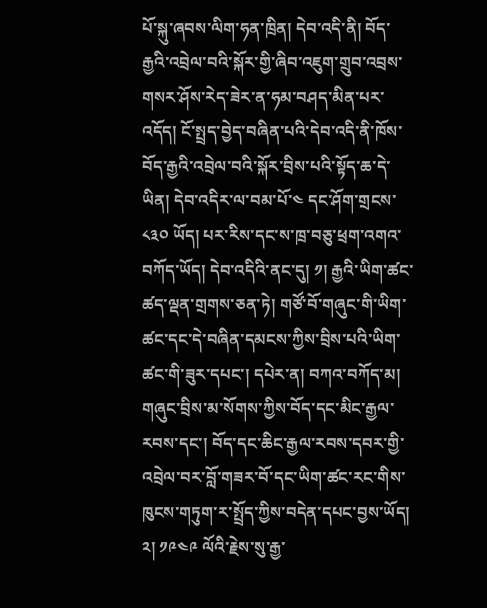པོ་སྐུ་ཞབས་ལིག་ཧན་ཁྲིན། དེབ་འདི་ནི། བོད་རྒྱའི་འབྲེལ་བའི་སྐོར་གྱི་ཞིབ་འཇུག་གྲུབ་འབྲས་གསར་ཤོས་རེད་ཟེར་ན་ཧམ་བཤད་མིན་པར་འདོད། ངོ་སྤྲད་བྱེད་བཞིན་པའི་དེབ་འདི་ནི་ཁོས་བོད་རྒྱའི་འབྲེལ་བའི་སྐོར་བྲིས་པའི་སྟོད་ཆ་དེ་ཡིན། དེབ་འདིར་ལ་བམ་པོ་༤ དང་ཤོག་གྲངས་༨༣༠ ཡོད། པར་རིས་དང་ས་ཁྲ་བཅུ་ཕྲག་འགའ་བཀོད་ཡོད། དེབ་འདིའི་ནང་དུ། ༡། རྒྱའི་ཡིག་ཚང་ཚད་ལྡན་གྲགས་ཅན་ཏེ། གཙོ་བོ་གཞུང་གི་ཡིག་ཚང་དང་དེ་བཞིན་དམངས་ཀྱིས་བྲིས་པའི་ཡིག་ཚང་གི་ཟུར་དཔང་། དཔེར་ན། བཀའ་བཀོད་མ། གཞུང་བྲིས་མ་སོགས་ཀྱིས་བོད་དང་མིང་རྒྱལ་རབས་དང་། བོད་དང་ཆིང་རྒྱལ་རབས་དབར་གྱི་འབྲེལ་བར་བློ་གཟར་བོ་དང་ཡིག་ཚང་རང་གིས་ཁུངས་གཏུག་ར་སྤྲོད་ཀྱིས་བདེན་དཔང་བྱས་ཡོད། ༢། ༡༩༤༩ ལོའི་རྗེས་སུ་རྒྱ་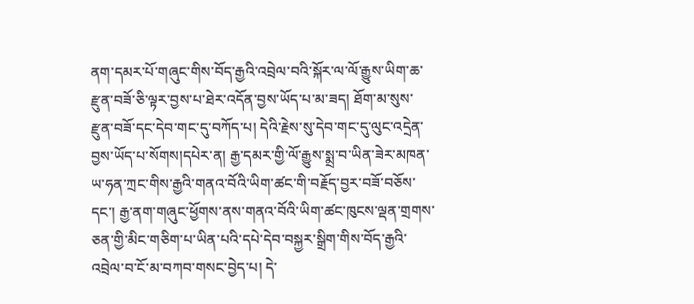ནག་དམར་པོ་གཞུང་གིས་བོད་རྒྱའི་འབྲེལ་བའི་སྐོར་ལ་ལོ་རྒྱུས་ཡིག་ཆ་རྫུན་བཟོ་ཅི་ལྟར་བྱས་པ་ཐེར་འདོན་བྱས་ཡོད་པ་མ་ཟད། ཐོག་མ་སུས་རྫུན་བཟོ་དང་དེབ་གང་དུ་བཀོད་པ། དེའི་རྗེས་སུ་དེབ་གང་དུ་ལུང་འདྲེན་བྱས་ཡོད་པ་སོགས།དཔེར་ན། རྒྱ་དམར་གྱི་ལོ་རྒྱུས་སྨྲ་བ་ཡིན་ཟེར་མཁན་ཡ་ཧན་ཀྲང་གིས་རྒྱའི་གནའ་བོའི་ཡིག་ཚང་གི་བརྗོད་བྱར་བཟོ་བཅོས་དང་། རྒྱ་ནག་གཞུང་ཕྱོགས་ནས་གནའ་བོའི་ཡིག་ཚང་ཁུངས་ལྡན་གྲགས་ཅན་གྱི་མིང་གཅིག་པ་ཡིན་པའི་དཔེ་དེབ་བསྐྱར་སྒྲིག་གིས་བོད་རྒྱའི་འབྲེལ་བ་ངོ་མ་བཀབ་གསང་བྱེད་པ། དེ་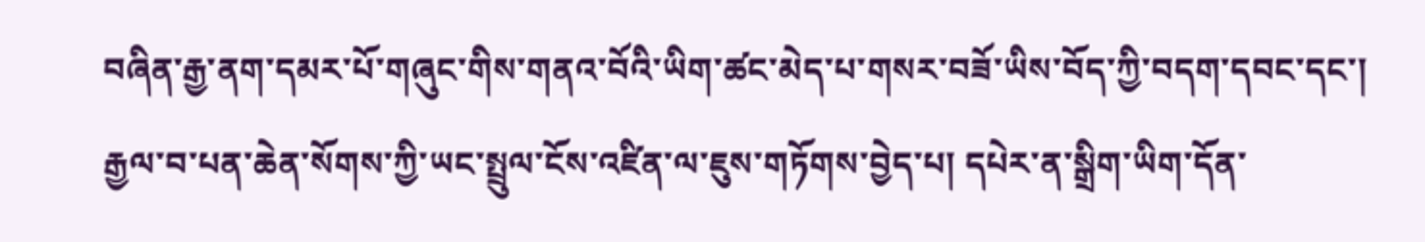བཞིན་རྒྱ་ནག་དམར་པོ་གཞུང་གིས་གནའ་བོའི་ཡིག་ཚང་མེད་པ་གསར་བཟོ་ཡིས་བོད་ཀྱི་བདག་དབང་དང་། རྒྱལ་བ་པན་ཆེན་སོགས་ཀྱི་ཡང་སྤྲུལ་ངོས་འཛིན་ལ་ཇུས་གཏོགས་བྱེད་པ། དཔེར་ན་སྒྲིག་ཡིག་དོན་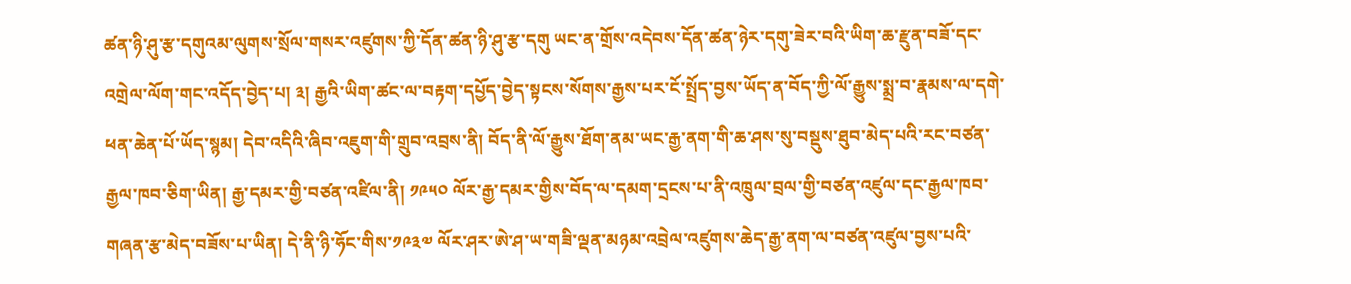ཚན་ཉི་ཤུ་རྩ་དགུའམ་ལུགས་སྲོལ་གསར་འཛུགས་ཀྱི་དོན་ཚན་ཉི་ཤུ་རྩ་དགུ ཡང་ན་གྲོས་འདེབས་དོན་ཚན་ཉེར་དགུ་ཟེར་བའི་ཡིག་ཆ་རྫུན་བཟོ་དང་འགྲེལ་ལོག་གང་འདོད་བྱེད་པ། ༣། རྒྱའི་ཡིག་ཚང་ལ་བརྟག་དཔྱོད་བྱེད་སྟངས་སོགས་རྒྱས་པར་ངོ་སྤྲོད་བྱས་ཡོད་ན་བོད་ཀྱི་ལོ་རྒྱུས་སྨྲ་བ་རྣམས་ལ་དགེ་ཕན་ཆེན་པོ་ཡོད་སྙམ། དེབ་འདིའི་ཞིབ་འཇུག་གི་གྲུབ་འབྲས་ནི། བོད་ནི་ལོ་རྒྱུས་ཐོག་ནམ་ཡང་རྒྱ་ནག་གི་ཆ་ཤས་སུ་བསྡུས་ཐུབ་མེད་པའི་རང་བཙན་རྒྱལ་ཁབ་ཅིག་ཡིན། རྒྱ་དམར་གྱི་བཙན་འཛིལ་ནི། ༡༩༥༠ ལོར་རྒྱ་དམར་གྱིས་བོད་ལ་དམག་དྲངས་པ་ནི་འཁྲུལ་བྲལ་གྱི་བཙན་འཛུལ་དང་རྒྱལ་ཁབ་གཞན་རྩ་མེད་བཟོས་པ་ཡིན། དེ་ནི་ཉི་ཧོང་གིས་༡༩༣༧ ལོར་ཤར་ཨེ་ཤ་ཡ་གཟི་ལྡན་མཉམ་འབྲེལ་འཛུགས་ཆེད་རྒྱ་ནག་ལ་བཙན་འཛུལ་བྱས་པའི་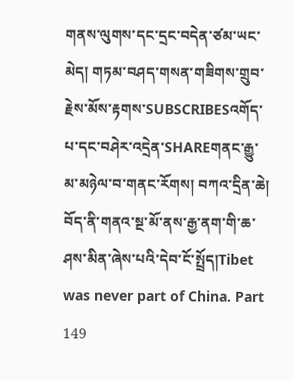གནས་ལུགས་དང་དྲང་བདེན་ཙམ་ཡང་མེད། གཏམ་བཤད་གསན་གཟིགས་གྲུབ་རྗེས་མོས་རྟགས་SUBSCRIBESའགོད་པ་དང་བཤེར་འདྲེན་SHAREགནང་རྒྱུ་མ་མཉེལ་བ་གནང་རོགས། བཀའ་དྲིན་ཆེ།
བོད་ནི་གནའ་སྔ་མོ་ནས་རྒྱ་ནག་གི་ཆ་ཤས་མིན་ཞེས་པའི་དེབ་ངོ་སྤྲོད།Tibet was never part of China. Part 149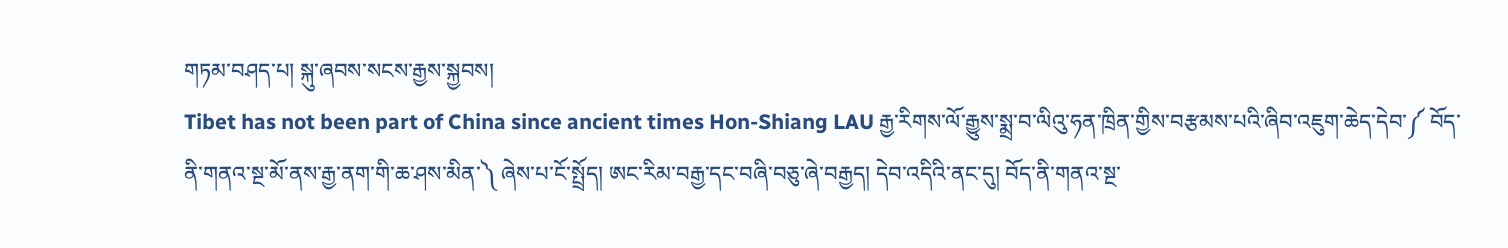གཏམ་བཤད་པ། སྐུ་ཞབས་སངས་རྒྱས་སྐྱབས།
Tibet has not been part of China since ancient times Hon-Shiang LAU རྒྱ་རིགས་ལོ་རྒྱུས་སྨྲ་བ་ལིའུ་ཧན་ཁྲིན་གྱིས་བརྩམས་པའི་ཞིབ་འཇུག་ཆེད་དེབ་༼ བོད་ནི་གནའ་སྔ་མོ་ནས་རྒྱ་ནག་གི་ཆ་ཤས་མིན་༽ ཞེས་པ་ངོ་སྤྲོད། ཨང་རིམ་བརྒྱ་དང་བཞི་བཅུ་ཞེ་བརྒྱད། དེབ་འདིའི་ནང་དུ། བོད་ནི་གནའ་སྔ་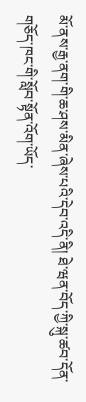མོ་ནས་རྒྱ་ནག་གི་ཆ་ཤས་མིན་ཞེས་པའི་དེབ་འདི་ནི། ཐེ་ཝན་བོད་ཀྱི་སྐུ་ཚབ་དོན་གཅོད་ཁང་གི་སློབ་སྟོན་འོག་ཡོད་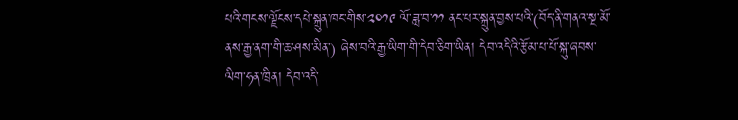པའི་གངས་ལྗོངས་དཔེ་སྐྲུན་ཁང་གིས་༢༠༡༩ ལོ་ཟླ་བ་༡༡ ནང་པར་སྐྲུན་བྱས་པའི་(བོད་ནི་གནའ་སྔ་མོ་ནས་རྒྱ་ནག་གི་ཆ་ཤས་མིན་) ཞེས་བའི་རྒྱ་ཡིག་གི་དེབ་ཅིག་ཡིན། དེབ་འདིའི་རྩོམ་པ་པོ་སྐུ་ཞབས་ལིག་ཧན་ཁྲིན། དེབ་འདི་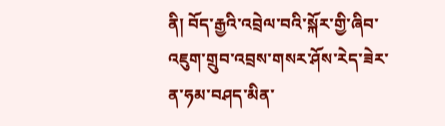ནི། བོད་རྒྱའི་འབྲེལ་བའི་སྐོར་གྱི་ཞིབ་འཇུག་གྲུབ་འབྲས་གསར་ཤོས་རེད་ཟེར་ན་ཧམ་བཤད་མིན་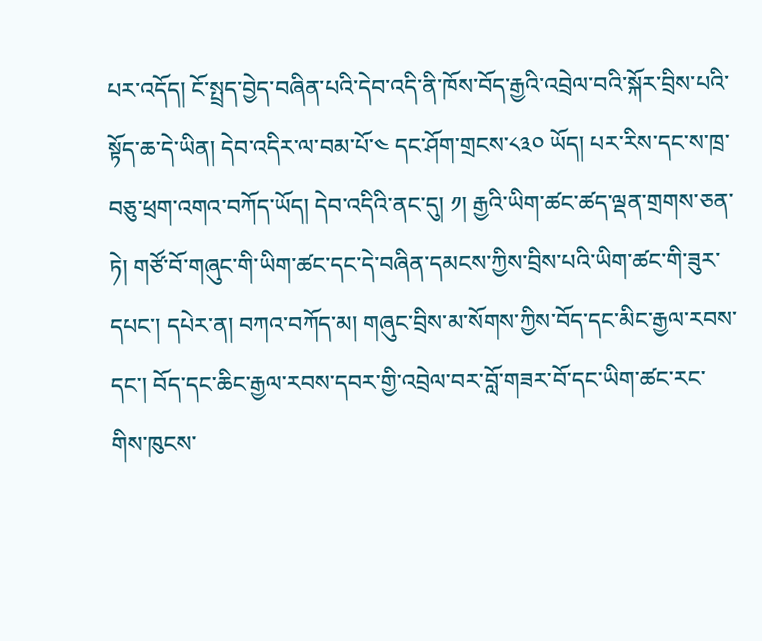པར་འདོད། ངོ་སྤྲད་བྱེད་བཞིན་པའི་དེབ་འདི་ནི་ཁོས་བོད་རྒྱའི་འབྲེལ་བའི་སྐོར་བྲིས་པའི་སྟོད་ཆ་དེ་ཡིན། དེབ་འདིར་ལ་བམ་པོ་༤ དང་ཤོག་གྲངས་༨༣༠ ཡོད། པར་རིས་དང་ས་ཁྲ་བཅུ་ཕྲག་འགའ་བཀོད་ཡོད། དེབ་འདིའི་ནང་དུ། ༡། རྒྱའི་ཡིག་ཚང་ཚད་ལྡན་གྲགས་ཅན་ཏེ། གཙོ་བོ་གཞུང་གི་ཡིག་ཚང་དང་དེ་བཞིན་དམངས་ཀྱིས་བྲིས་པའི་ཡིག་ཚང་གི་ཟུར་དཔང་། དཔེར་ན། བཀའ་བཀོད་མ། གཞུང་བྲིས་མ་སོགས་ཀྱིས་བོད་དང་མིང་རྒྱལ་རབས་དང་། བོད་དང་ཆིང་རྒྱལ་རབས་དབར་གྱི་འབྲེལ་བར་བློ་གཟར་བོ་དང་ཡིག་ཚང་རང་གིས་ཁུངས་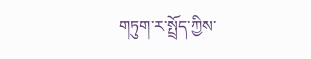གཏུག་ར་སྤྲོད་ཀྱིས་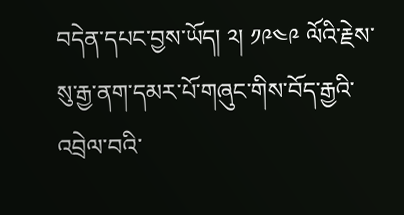བདེན་དཔང་བྱས་ཡོད། ༢། ༡༩༤༩ ལོའི་རྗེས་སུ་རྒྱ་ནག་དམར་པོ་གཞུང་གིས་བོད་རྒྱའི་འབྲེལ་བའི་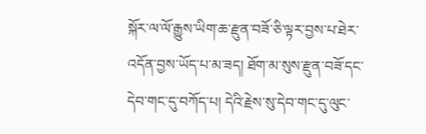སྐོར་ལ་ལོ་རྒྱུས་ཡིག་ཆ་རྫུན་བཟོ་ཅི་ལྟར་བྱས་པ་ཐེར་འདོན་བྱས་ཡོད་པ་མ་ཟད། ཐོག་མ་སུས་རྫུན་བཟོ་དང་དེབ་གང་དུ་བཀོད་པ། དེའི་རྗེས་སུ་དེབ་གང་དུ་ལུང་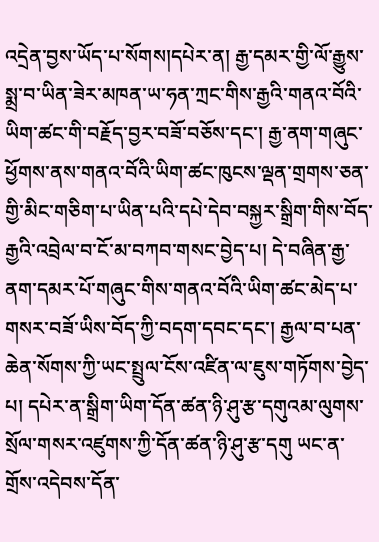འདྲེན་བྱས་ཡོད་པ་སོགས།དཔེར་ན། རྒྱ་དམར་གྱི་ལོ་རྒྱུས་སྨྲ་བ་ཡིན་ཟེར་མཁན་ཡ་ཧན་ཀྲང་གིས་རྒྱའི་གནའ་བོའི་ཡིག་ཚང་གི་བརྗོད་བྱར་བཟོ་བཅོས་དང་། རྒྱ་ནག་གཞུང་ཕྱོགས་ནས་གནའ་བོའི་ཡིག་ཚང་ཁུངས་ལྡན་གྲགས་ཅན་གྱི་མིང་གཅིག་པ་ཡིན་པའི་དཔེ་དེབ་བསྐྱར་སྒྲིག་གིས་བོད་རྒྱའི་འབྲེལ་བ་ངོ་མ་བཀབ་གསང་བྱེད་པ། དེ་བཞིན་རྒྱ་ནག་དམར་པོ་གཞུང་གིས་གནའ་བོའི་ཡིག་ཚང་མེད་པ་གསར་བཟོ་ཡིས་བོད་ཀྱི་བདག་དབང་དང་། རྒྱལ་བ་པན་ཆེན་སོགས་ཀྱི་ཡང་སྤྲུལ་ངོས་འཛིན་ལ་ཇུས་གཏོགས་བྱེད་པ། དཔེར་ན་སྒྲིག་ཡིག་དོན་ཚན་ཉི་ཤུ་རྩ་དགུའམ་ལུགས་སྲོལ་གསར་འཛུགས་ཀྱི་དོན་ཚན་ཉི་ཤུ་རྩ་དགུ ཡང་ན་གྲོས་འདེབས་དོན་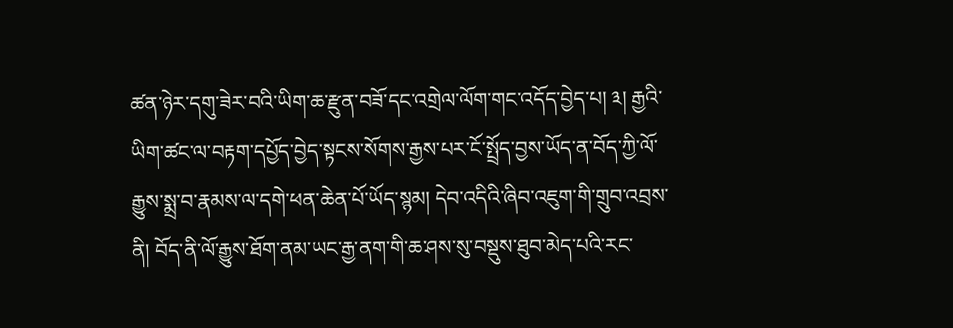ཚན་ཉེར་དགུ་ཟེར་བའི་ཡིག་ཆ་རྫུན་བཟོ་དང་འགྲེལ་ལོག་གང་འདོད་བྱེད་པ། ༣། རྒྱའི་ཡིག་ཚང་ལ་བརྟག་དཔྱོད་བྱེད་སྟངས་སོགས་རྒྱས་པར་ངོ་སྤྲོད་བྱས་ཡོད་ན་བོད་ཀྱི་ལོ་རྒྱུས་སྨྲ་བ་རྣམས་ལ་དགེ་ཕན་ཆེན་པོ་ཡོད་སྙམ། དེབ་འདིའི་ཞིབ་འཇུག་གི་གྲུབ་འབྲས་ནི། བོད་ནི་ལོ་རྒྱུས་ཐོག་ནམ་ཡང་རྒྱ་ནག་གི་ཆ་ཤས་སུ་བསྡུས་ཐུབ་མེད་པའི་རང་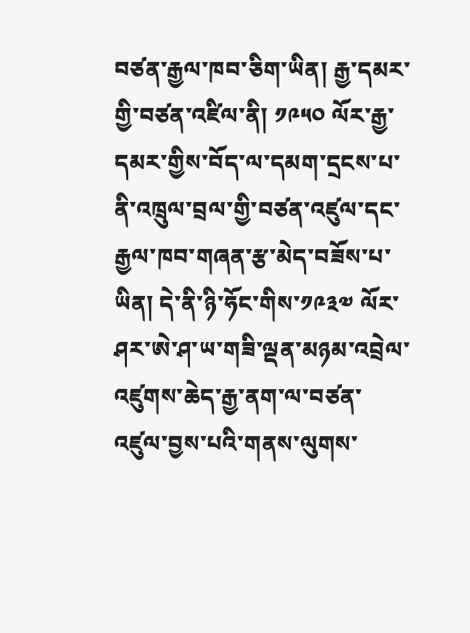བཙན་རྒྱལ་ཁབ་ཅིག་ཡིན། རྒྱ་དམར་གྱི་བཙན་འཛིལ་ནི། ༡༩༥༠ ལོར་རྒྱ་དམར་གྱིས་བོད་ལ་དམག་དྲངས་པ་ནི་འཁྲུལ་བྲལ་གྱི་བཙན་འཛུལ་དང་རྒྱལ་ཁབ་གཞན་རྩ་མེད་བཟོས་པ་ཡིན། དེ་ནི་ཉི་ཧོང་གིས་༡༩༣༧ ལོར་ཤར་ཨེ་ཤ་ཡ་གཟི་ལྡན་མཉམ་འབྲེལ་འཛུགས་ཆེད་རྒྱ་ནག་ལ་བཙན་འཛུལ་བྱས་པའི་གནས་ལུགས་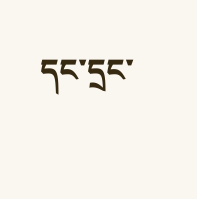དང་དྲང་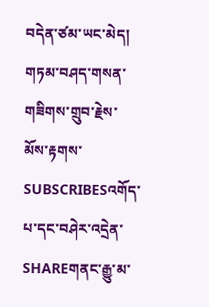བདེན་ཙམ་ཡང་མེད། གཏམ་བཤད་གསན་གཟིགས་གྲུབ་རྗེས་མོས་རྟགས་SUBSCRIBESའགོད་པ་དང་བཤེར་འདྲེན་SHAREགནང་རྒྱུ་མ་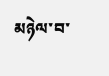མཉེལ་བ་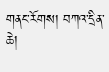གནང་རོགས། བཀའ་དྲིན་ཆེ།